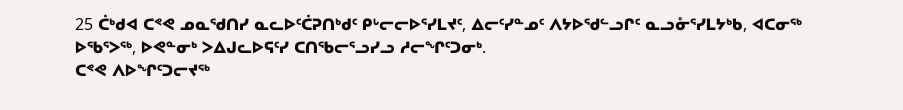25 ᑖᒃᑯᐊ ᑕᕝᕙ ᓄᓇᖁᑎᓯ ᓇᓚᐅᑦᑖᕈᑎᒃᑯᑦ ᑭᒡᓕᓕᐅᕐᓯᒪᔪᑦ, ᐃᓕᑦᓯᓐᓄᑦ ᐱᔭᐅᖁᓪᓗᒋᑦ ᓇᓗᓁᕐᓯᒪᔭᒃᑲ, ᐊᑕᓂᖅ ᐅᖃᕐᐳᖅ, ᐅᕙᓐᓂᒃ ᐳᐃᒍᓚᐅᕋᑦᓯ ᑕᑎᖃᓕᕐᓗᓯᓗ ᓱᓕᖏᑦᑐᓂᒃ.
ᑕᕝᕙ ᐱᐅᖏᑦᑐᓕᔪᖅ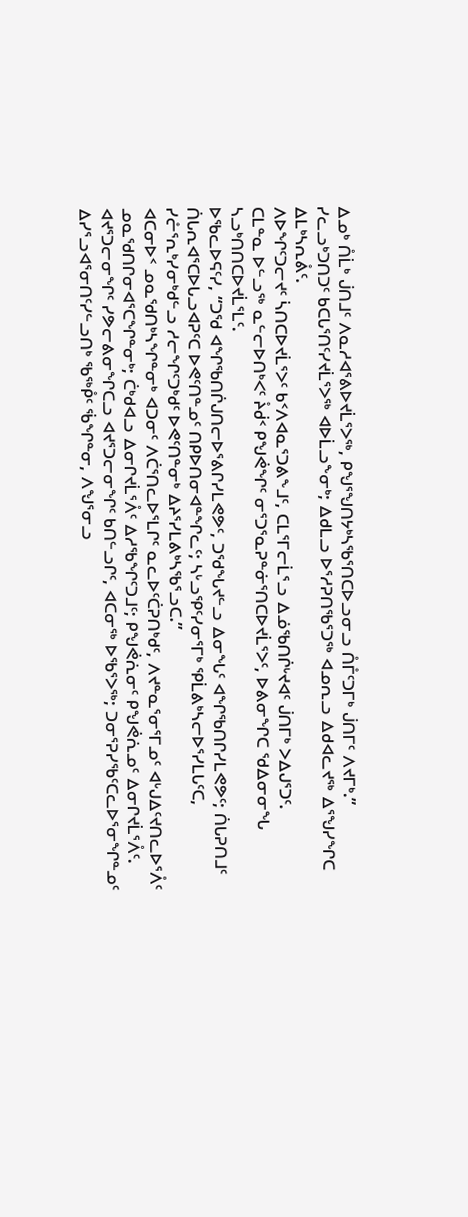ᐃᓄᒃ ᑍᒫᒃ ᒎᑎᒧᑦ ᐱᓇᓱᐊᕐᕕᐅᔪᒫᕐᐳᖅ, ᑭᖑᕐᖑᑎᔭᒃᓴᖃᕐᑎᑕᐅᓗᓂᓗ ᑍᒤᑦᑐᒥᒃ ᒎᑎᒥᑦ ᐱᔪᒥᒃ.”
ᓯᓚᓗᒃᑐᑎᑐᑦ ᑲᑕᒐᕐᑎᑦᓯᔪᒫᕐᐳᖅ ᐊᐅᒫᓗᖕᓂᒃ; ᐃᑯᒪᓗ ᐅᕐᓱᕈᑎᖃᕐᑐᖅ ᐊᓄᕆᓗ ᐃᑯᐊᓚᔪᖅ ᐃᕐᖑᓯᖏᑕ ᐃᒪᒃᓴᕆᕔᑦ.
ᐱᐅᖏᑦᑐᓕᔪᑦ ᓵᑎᑕᐅᔪᒫᕐᐳᑦ ᑲᑉᐱᐊᓇᕐᑐᕕᖕᒧᑦ, ᑕᒪᕐᒥᓕᒫᕐᓗ ᐃᓅᖃᑎᒌᒡᔪᐊᑦ ᒎᑎᒥᒃ ᐳᐃᒍᕐᑐᑦ.
ᑕᒪᓐᓇ ᐅᓪᓗᖅ ᓇᓪᓕᐅᑎᒃᐸᑦ ᔧᑰᑉ ᑭᖑᕚᖏᑦ ᓂᕐᑐᕐᓇᕈᓐᓃᕐᑎᑕᐅᔪᒫᕐᐳᑦ, ᐅᕕᓂᖏᑕ ᖁᐃᓂᓂᖓ ᓴᓗᒃᑎᑎᑕᐅᔪᒫᕐᒪᑦ.
ᐅᖃᓚᐅᕋᑦᓯ, “ᑐᖁ ᐊᖏᖃᑎᒌᒍᑎᓕᐅᕐᕕᒋᓯᒪᕙᕗᑦ, ᑐᖁᖓᔪᓪᓗ ᐃᓂᖓᑦ ᐊᖏᖃᑎᒋᓯᒪᕙᕗᑦ; ᑏᒐᕈᑎᒧᑦ ᑏᒐᕆᐊᕐᑕᐅᒐᓗᐊᕈᑦᑕ ᐅᕙᑦᑎᓐᓄᑦ ᑎᑭᐅᑎᓂᐊᓐᖏᓚᑦ; ᓴᒡᓗᕿᑦᓯᓂᕐᒥᒃ ᕿᒫᕕᒃᓴᓕᐅᕐᓯᒪᒐᑦᑕ, ᓯᓔᕐᕆᒃᓯᓂᒃᑯᓪᓗ ᓱᓕᖏᑦᑐᒃᑯᑦ ᐅᕙᑦᑎᓐᓂᒃ ᐃᔨᕐᓯᒪᕕᒃᓴᖃᕐᓗᑕ.”
ᐊᑕᓂᐅᑉ ᓄᓇᖁᑎᒃᓴᖏᓐᓂᒃ ᐊᑐᓂᑦ ᐱᑖᕐᑎᓚᐅᕐᒪᒋᑦ ᓇᓚᐅᑦᑖᕈᑎᒃᑯᑦ, ᐱᔪᓐᓇᕐᓂᕐᒥᓄᑦ ᐊᒡᒍᐃᑦᔪᑎᓚᐅᕐᐰᑦ ᓄᓇᖁᑎᒋᓂᐊᕐᑕᖏᓐᓂᒃ; ᑖᒃᑯᐊᓗ ᐃᓂᒋᔪᒫᕐᐰᑦ ᐃᓱᖃᖏᑦᑐᒧᑦ; ᑭᖑᕚᕇᓂᑦ ᑭᖑᕚᕇᓄᑦ ᐃᓂᒋᔪᒫᕐᐰᑦ.
ᐊᔪᕐᑐᓕᓂᖏᑦ ᓯᕗᓕᕕᓂᖏᑕᓗ ᐊᔪᕐᑐᓕᓂᖏᑦ ᑲᑎᓪᓗᒋᑦ, ᐊᑕᓂᖅ ᐅᖃᕐᐳᖅ; ᑐᓂᕐᕈᓯᖃᑦᑕᓚᐅᕐᓂᖏᓐᓄᑦ ᐃᓯᕐᓗᐊᕐᓂᑎᑦᓯᓪᓗᑎᒃ ᖃᖅᑬᑦ ᖄᖏᓐᓂ, ᐱᖑᕐᓂᓗ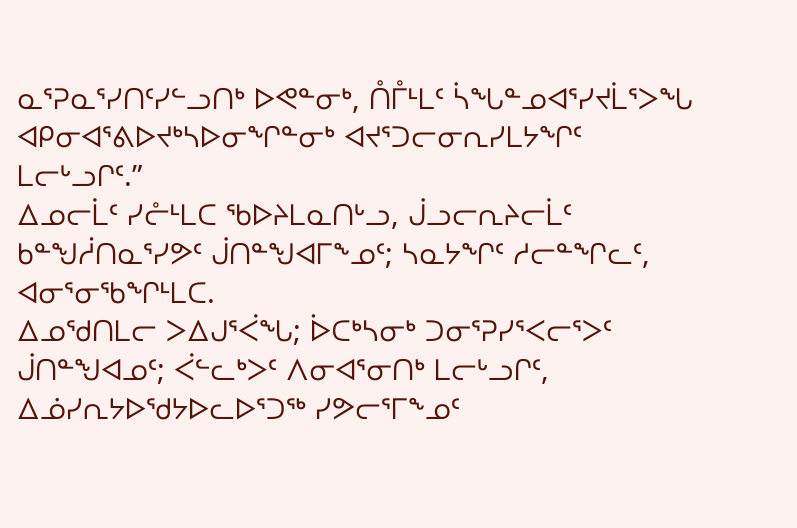ᓇᕐᕈᓇᕐᓯᑎᑦᓯᓪᓗᑎᒃ ᐅᕙᓐᓂᒃ, ᑍᒤᒻᒪᑦ ᓵᖓᓐᓄᐊᕐᓯᔪᒫᕐᐳᖓ ᐊᑭᓂᐊᕐᕕᐅᔪᒃᓴᐅᓂᖏᓐᓂᒃ ᐊᔪᕐᑐᓕᓂᕆᓯᒪᔭᖏᑦ ᒪᓕᒡᓗᒋᑦ.”
ᐃᓄᓕᒫᑦ ᓯᓔᒻᒪᑕ ᖃᐅᔨᒪᓇᑎᒡᓗ, ᒎᓗᓕᕆᔨᓕᒫᑦ ᑲᓐᖑᓲᑎᓇᕐᓯᕗᑦ ᒎᑎᓐᖑᐊᒥᖕᓄᑦ; ᓴᓇᔭᖏᑦ ᓱᓕᓐᖏᓚᑦ, ᐊᓂᕐᓂᖃᖏᒻᒪᑕ.
ᐃᓄᖁᑎᒪᓕ ᐳᐃᒍᕐᐹᖓ; ᐆᑕᒃᓴᓂᒃ ᑐᓂᕐᕈᓯᕐᐸᓕᕐᐳᑦ ᒎᑎᓐᖑᐊᓄᑦ; ᐹᓪᓚᒃᐳᑦ ᐱᓂᐊᕐᓂᑎᒃ ᒪᓕᒡᓗᒋᑦ, ᐃᓅᓯᕆᔭᐅᖁᔭᐅᓚᐅᕐᑐᖅ ᓯᕗᓕᕐᒥᖕᓄᑦ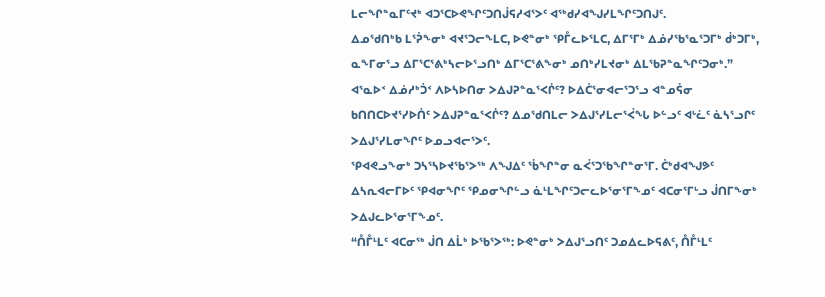ᒪᓕᖏᓐᓇᒥᑦᔪᒃ ᐊᑐᕐᑕᐅᕙᖏᑦᑐᑎᒎᕋᓱᐊᕐᐳᑦ ᐊᖅᑯᓯᐊᖑᓯᒪᖏᑦᑐᑎᒍᑦ.
ᐃᓄᖁᑎᒃᑲ ᒪᕐᕉᖕᓂᒃ ᐊᔪᕐᑐᓕᖕᒪᑕ, ᐅᕙᓐᓂᒃ ᕿᒤᓚᐅᕐᒪᑕ, ᐃᒥᕐᒥᒃ ᐃᓅᓯᖃᕐᓇᕐᑐᒥᒃ ᑰᒃᑐᒥᒃ, ᓇᖕᒥᓂᕐᓗ ᐃᒥᕐᑕᕐᕕᒃᓴᓕᐅᕐᓗᑎᒃ ᐃᒥᕐᑕᕐᕕᖕᓂᒃ ᓄᑎᒃᓯᒪᔪᓂᒃ ᐃᒪᖃᕈᓐᓇᖏᑦᑐᓂᒃ.”
ᐊᕐᓇᐅᑉ ᐃᓅᓱᒃᑑᑉ ᐱᐅᓴᐅᑎᓂ ᐳᐃᒍᕈᓐᓇᕐᐸᒌᑦ? ᐅᐃᑖᕐᓂᐊᓕᕐᑐᕐᓗ ᐊᓐᓄᕌᓂ ᑲᑎᑎᑕᐅᔪᕐᓯᐅᑏᑦ ᐳᐃᒍᕈᓐᓇᕐᐸᒌᑦ? ᐃᓄᖁᑎᒪᓕ ᐳᐃᒍᕐᓯᒪᓕᕐᐹᖓ ᐅᓪᓗᑦ ᐊᒡᓛᑦ ᓈᓴᕐᓗᒋᑦ ᐳᐃᒍᕐᓯᒪᓂᖏᑦ ᐅᓄᓗᐊᓕᕐᐳᑦ.
ᕿᐊᕙᓗᖕᓂᒃ ᑐᓴᕐᓴᐅᔪᖃᕐᐳᖅ ᐱᖑᐃᑦ ᖄᖏᓐᓂ ᓇᐹᕐᑐᖃᖏᓐᓂᕐᒥ. ᑖᒃᑯᐊᖑᕗᑦ ᐃᓴᕆᐊᓕᒥᐅᑦ ᕿᐊᓂᖏᑦ ᕿᓄᓂᖏᓪᓗ ᓈᒻᒪᖏᑦᑐᓕᓚᐅᕐᓂᕐᒥᖕᓄᑦ ᐊᑕᓂᕐᒥᒡᓗ ᒎᑎᒥᖕᓂᒃ ᐳᐃᒍᓚᐅᕐᓂᕐᒥᖕᓄᑦ.
“ᑍᒤᒻᒪᑦ ᐊᑕᓂᖅ ᒎᑎ ᐃᒫᒃ ᐅᖃᕐᐳᖅ: ᐅᕙᓐᓂᒃ ᐳᐃᒍᕐᓗᑎᑦ ᑐᓄᐃᓚᐅᕋᕕᑦ, ᑍᒤᒻᒪᑦ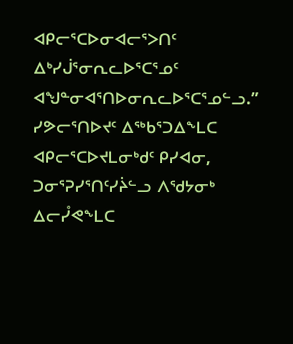ᐊᑭᓕᕐᑕᐅᓂᐊᓕᕐᐳᑎᑦ ᐃᒃᓯᒎᕐᓂᕆᓚᐅᕐᑕᕐᓄᑦ ᐊᖑᓐᓂᐊᕐᑎᐅᓂᕆᓚᐅᕐᑕᕐᓄᓪᓗ.”
ᓯᕗᓕᕐᑎᐅᔪᑦ ᐃᖅᑲᕐᑐᐃᖕᒪᑕ ᐊᑭᓕᕐᑕᐅᔪᒪᓂᒃᑯᑦ ᑭᓯᐊᓂ, ᑐᓂᕐᕈᓯᕐᑎᑦᓯᔩᓪᓗ ᐱᖁᔭᓂᒃ ᐃᓕᓮᕙᖕᒪᑕ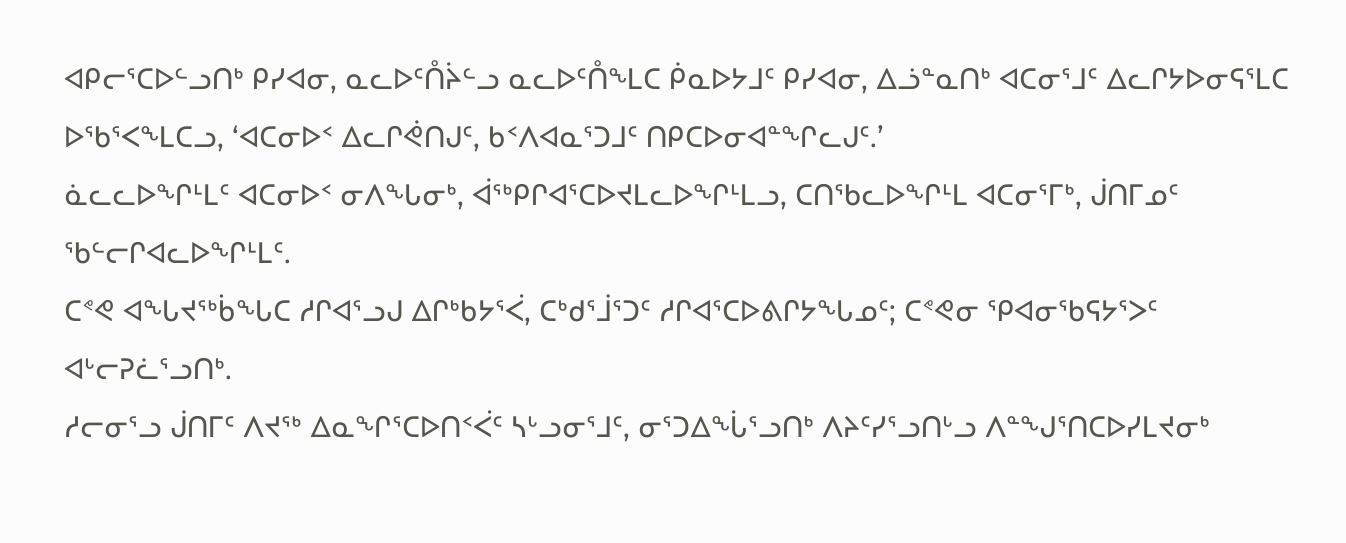ᐊᑭᓕᕐᑕᐅᓪᓗᑎᒃ ᑭᓯᐊᓂ, ᓇᓚᐅᑦᑍᔩᓪᓗ ᓇᓚᐅᑦᑍᖕᒪᑕ ᑮᓇᐅᔭᒧᑦ ᑭᓯᐊᓂ, ᐃᓘᓐᓇᑎᒃ ᐊᑕᓂᕐᒧᑦ ᐃᓚᒋᔭᐅᓂᕋᕐᒪᑕ ᐅᖃᕐᐸᖕᒪᑕᓗ, ‘ᐊᑕᓂᐅᑉ ᐃᓚᒋᕚᑎᒍᑦ, ᑲᑉᐱᐊᓇᕐᑐᒧᑦ ᑎᑭᑕᐅᓂᐊᓐᖏᓚᒍᑦ.’
ᓈᓚᓚᐅᖏᒻᒪᑦ ᐊᑕᓂᐅᑉ ᓂᐱᖓᓂᒃ, ᐋᖅᑭᒋᐊᕐᑕᐅᔪᒪᓚᐅᖏᒻᒪᓗ, ᑕᑎᖃᓚᐅᖏᒻᒪ ᐊᑕᓂᕐᒥᒃ, ᒎᑎᒥᓄᑦ ᖃᓪᓕᒋᐊᓚᐅᖏᒻᒪᑦ.
ᑕᕝᕙ ᐊᖓᔪᖅᑳᖓᑕ ᓱᒋᐊᕐᓗᒍ ᐃᒋᒃᑲᔭᕐᐹ, ᑕᒃᑯᕐᒨᕐᑐᑦ ᓱᒋᐊᕐᑕᐅᕕᒋᔭᖓᓄᑦ; ᑕᕝᕙᓂ ᕿᐊᓂᖃᕋᔭᕐᐳᑦ ᐊᒡᓕᕈᓛᕐᓗᑎᒃ.
ᓱᓕᓂᕐᓗ ᒎᑎᒥᑦ ᐱᔪᖅ ᐃᓇᖏᕐᑕᐅᑎᑉᐹᑦ ᓴᒡᓗᓂᕐᒧᑦ, ᓂᕐᑐᐃᖔᕐᓗᑎᒃ ᐱᔨᑦᓯᕐᓗᑎᒡᓗ ᐱᓐᖑᕐᑎᑕᐅᓯᒪᔪᓂᒃ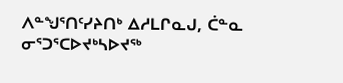ᐱᓐᖑᕐᑎᑦᓯᔨᑎᒃ ᐃᓱᒪᒋᓇᒍ, ᑖᓐᓇ ᓂᕐᑐᕐᑕᐅᔪᒃᓴᐅᔪᖅ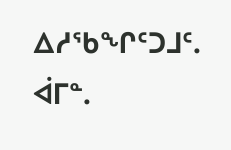ᐃᓱᖃᖏᑦᑐᒧᑦ. ᐋᒥᓐ.